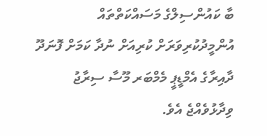ބާ ކައުންސިލްގެ މަސައްކަތްތައް އުންމީދުކުރިވަރަށް ކުރިއަށް ނުދާ ކަމަށް ފޮނަދޫ ދާއިރާގެ އެމްޑީޕީ މެމްބަރ މޫސާ ސިރާޖު ވިދާޅުވެއްޖެ އެވެ.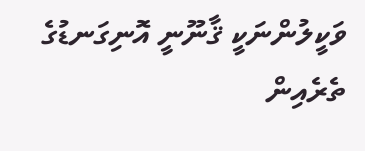ވަކީލުންނަކީ ޤާނޫނީ އޮނިގަނޑުގެ ތެރެއިން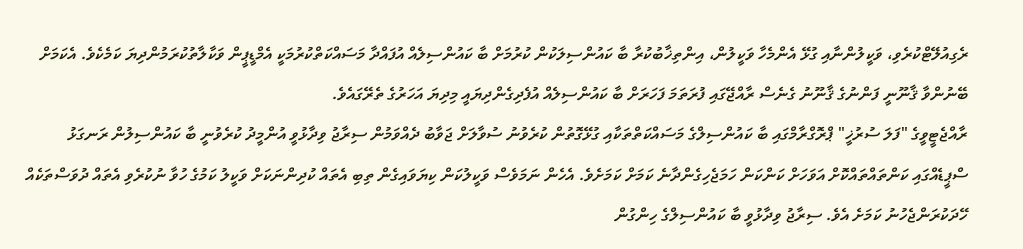ރެގިއުލޭޓްކުރެވި، ވަކީލުންނާއި ގުޅޭ އެންމެހާ ވަކީލުން، އިންތިޚާބުކުރާ ބާ ކައުންސިލަކުން ކުރުމަށް ބާ ކައުންސިލެއް އުފައްދާ މަސައްކަތްކުރުމަކީ އެމްޑީޕީން ވަކާލާތުކުރަމުންދިޔަ ކަމެކެވެ. އެކަމަށް ބޭނުންވާ ޤާނޫނީ ފަންނުގެ ޤާނޫނު ގެނެސް ރާއްޖޭގައި ފުރަތަމަ ފަހަރަށް ބާ ކައުންސިލެއް އުފެދިގެންދިޔައީ މިދިޔަ އަހަރުގެ ތެރޭގައެވެ.
ރާއްޖެޓީވީގެ "ފަލަ ސުރުޚީ" ޕްރޮގްރާމްގައި ބާ ކައުންސިލްގެ މަސައްކަތްތަކާއި ގުޅޭގޮތުން ކުރެވުނު ސުވާލަށް ޖަވާބު ދެއްވަމުން ސިރާޖު ވިދާޅުވީ އުންމީދު ކުރެވުނީ ބާ ކައުންސިލުން ރަނގަޅު ސްޕީޑެއްގައި ކަންތައްތައްކޮށް އަވަހަށް ކަންކަން ހަމަޖެހިގެންދާނެ ކަމަށް ކަމަށެވެ. އެހެން ނަމަވެސް ވަކީލުކަން ކިޔަވައިގެން ތިބި އެތައް ކުދިންނަކަށް ވަކީލު ކަމުގެ ހުވާ ނުކުރެވި އެތައް ދުވަސްތަކެއް ހޭދަކުރަންޖެހުނު ކަމަށެ އެވެ. ސިރާޖު ވިދާޅުވީ ބާ ކައުންސިލްގެ ހިންގުން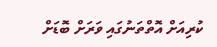ކުރިއަށް އޮތްތަނުގައި ވަރަށް ބޮޑަށް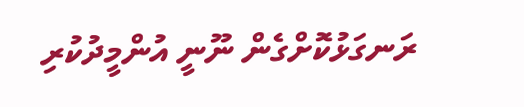ރަނގަޅުކޮށްގެން ނޫނީ އުންމީދުކުރި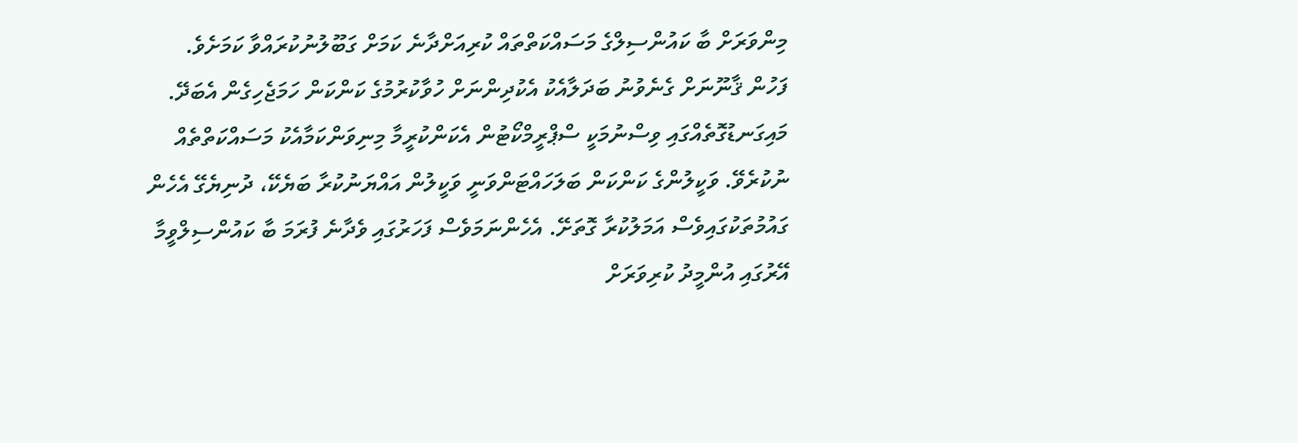މިންވަރަށް ބާ ކައުންސިލްގެ މަސައްކަތްތައް ކުރިއަށްދާނެ ކަމަށް ގަބޫލުނުކުރައްވާ ކަމަށެވެ.
ފަހުން ޤާނޫނަށް ގެނެވުނު ބަދަލާއެކު އެކުދިންނަށް ހުވާކުރުމުގެ ކަންކަން ހަމަޖެހިގެން އެބަދޭ. މައިގަނޑުގޮތެއްގައި ވިސްނުމަކީ ސްޕްރީމްކޯޓުން އެކަންކުރީމާ މިނިވަންކަމާއެކު މަސައްކަތްތެއް ނުކުރެވޭ. ވަކީލުންގެ ކަންކަން ބަލަހައްޓަންވަނީ ވަކީލުން އައްޔަނުކުރާ ބަޔެކޭ، ދުނިޔެގޭ އެހެން ގައުމުތަކުގައިވެސް އަމަލުކުރާ ގޮތަށޭ. އެހެންނަމަވެސް ފަހަރުގައި ވެދާނެ ފުރަމަ ބާ ކައުންސިލްވީމާ އޭރުގައި އުންމީދު ކުރިވަރަށް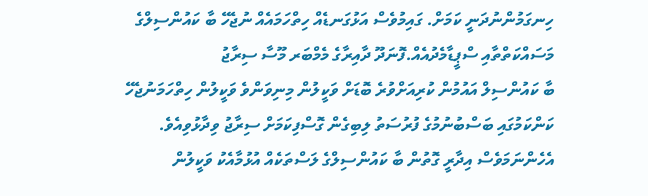ހިނގަމުންނުދަނީ ކަމަށް. ގައިމުވެސް އަޅުގަނޑެއް ހިތްހަމައެއް ނުޖެހޭ ބާ ކައުންސިލްގެ މަސައްކަތްތާއި ސްޕީޑާމެދުއެއް.ފޮނަދޫ ދާއިރާގެ މެމްބަރ މޫސާ ސިރާޖު
ބާ ކައުންސިލް އައުމުން ކުރިއަށްވުރެ ބޮޑަށް ވަކީލުން މިނިވަންވެ ވަކީލުން ހިތްހަމަނުޖެހޭ ކަންކަމުގައި ބަސްބުނުމުގެ ފުރުސަތު ލިބިގެން ގޮސްފިކަމަށް ސިރާޖު ވިދާޅުވިއެވެ. އެހެންނަމަވެސް އިދާރީ ގޮތުން ބާ ކައުންސިލްގެ ލަސްތަކެއް އުޅުމާއެކު ވަކީލުން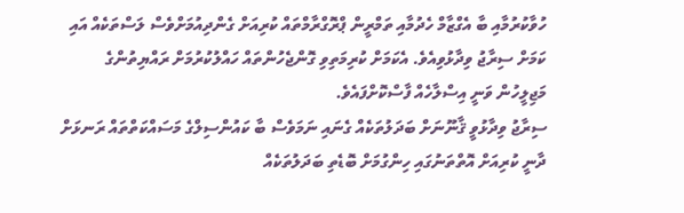ހުވާކުރުމާއި ބާ އެގްޒާމް ހެދުމާއި ތަމްރީން ޕްރޮގްރާމްތައް ކުރިއަށް ގެންދިއުމަށްވެސް ލަސްތަކެއް އައި ކަމަށް ސިރާޖު ވިދާޅުވިއެވެ. އެކަމަށް ކުރިމަތިވި ގޮންޖެހުންތައް ހައްލުކުރުމަށް ރައްޔިތުންގެ މަޖިލީހުން ވަނީ އިސްލާހެއް ފާސްކޮށްފައެވެ.
ސިރާޖު ވިދާޅުވީ ޤާނޫނަށް ބަދަލުތަކެއް ގެނައި ނަމަވެސް ބާ ކައުންސިލްގެ މަސައްކަތްތައް ރަނޅަށް ދާނީ ކުރިއަށް އޮތްތަނުގައި ހިންގުމަށް ބޮޑެތި ބަދަލުތަކެއް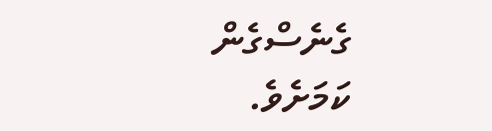ގެނެސްގެން ކަމަށެވެ.